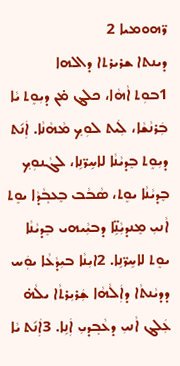ܪ̈ܗܘܡܝܐ 2
ܕܝܢܬ‌ܐ ܫܪܝܪܬ‌ܐ ܕܐܠܗܐ
1ܒܘܼܬ ܐܵܗܵܐ، ܟܠܔ ܡ̇ܢ ܕܝܼܘܸܬ ܝܵܐ ܒܲܪܢܵܫܵܐ، ܠܲܝܬ ܠܘܼܟ݂ ܡܵܗܵܢܵܐ. ܐܲܢ݇ܬ ܕܝܼܘܸܬ ܒܸܕܝܵܢܵܐ ܠܐܚܹܪ̈ܢܹܐ، ܠܓܵܢܘܼܟ݂ ܒܸܕܝܵܢܵܐ ܝܘܸܬ، ܣܵܒܵܒ ܒܸܥܒ݂ܵܕܵܐ ܝܘܸܬ ܐܵܢܝܼ ܡܸܢܕܝܼܵܢܹ̈ܐ ܕܒܝܼܵܝܗ‌ܝ ܒܸܕܝܵܢܵܐ ܝܘܸܬ ܠܐܚܹܪ̈ܢܹܐ. 2ܐܝܼܢܵܐ ܒܝܼܕܵܥܵܐ ܝܘܲܚ ܕܕܝܵܢܬܵ‌ܐ ܕܐܲܠܵܗܵܐ ܫܲܪܝܼܪܬܵ‌ܐ ܝܠܵܗ̇ ܥܲܠܔ ܐܵܢܝܼ ܕܥܵܒ݂ܕܝܼ ܐܲܢܹܐ. 3ܐܲܢ݇ܬ ܝܵܐ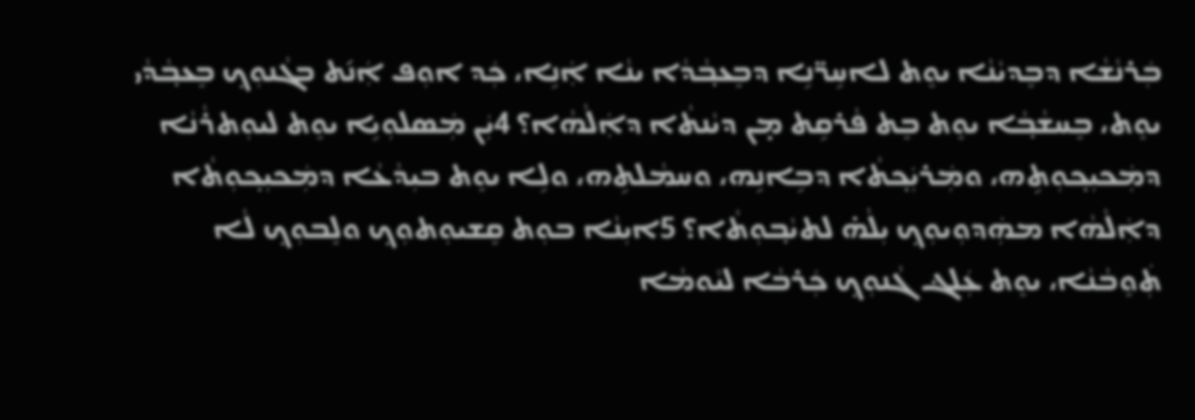ܒܲܪܢܵܫܵܐ ܕܒܸܕܝܵܢܵܐ ܝܘܸܬ ܠܐܚܹܪ̈ܢܹܐ ܕܒܸܥܒ݂ܵܕܵܐ ܝܢܵܐ ܐܲܢܹܐ، ܟܲܕ ܐܘܼܦ ܐܲܢ݇ܬ ܒܓܵܢܘܼܟ݂ ܒܸܥܒ݂ܵܕܵܝ ܝܘܸܬ، ܒܸܚܫܵܒ݂ܵܐ ܝܘܸܬ ܒܸܬ ܦܵܪܩܹܬ ܡ̣ܢ ܕܝܵܢܬܵ‌ܐ ܕܐܲܠܵܗܵܐ؟ 4ܝܲܢ ܡܲܣܠܘܼܝܹܐ ܝܘܸܬ ܠܝܘܼܬܪܵܢܵܐ ܕܡܲܟܝܼܟ݂ܘܼܬܹܗ، ܘܡܲܪܝܲܟ݂ܬܵ‌ܐ ܕܒܹܐܢܹܗ، ܘܚܡܵܠܬܹܗ، ܘܠܹܐ ܝܘܸܬ ܒܝܼܕܵܥܵܐ ܕܡܲܟܝܼܟ݂ܘܼܬܵ‌ܐ ܕܐܲܠܵܗܵܐ ܡܗܲܕܘܼܝܘܼܟ݂ ܝܼܠܵܗ̇ ܠܬܝܵܒ݂ܘܼܬܵ‌ܐ؟ 5ܐܝܼܢܵܐ ܒܘܼܬ ܩܸܫܝܘܼܬܘܼܟ݂ ܘܠܸܒܘܼܟ݂ ܠܵܐ ܬܲܘܸܒܵܢܵܐ، ܝܘܸܬ ܥܲܠܔ ܓܵܢܘܼܟ݂ ܟܲܪܒܵܐ ܠܝܵܘܡܵܐ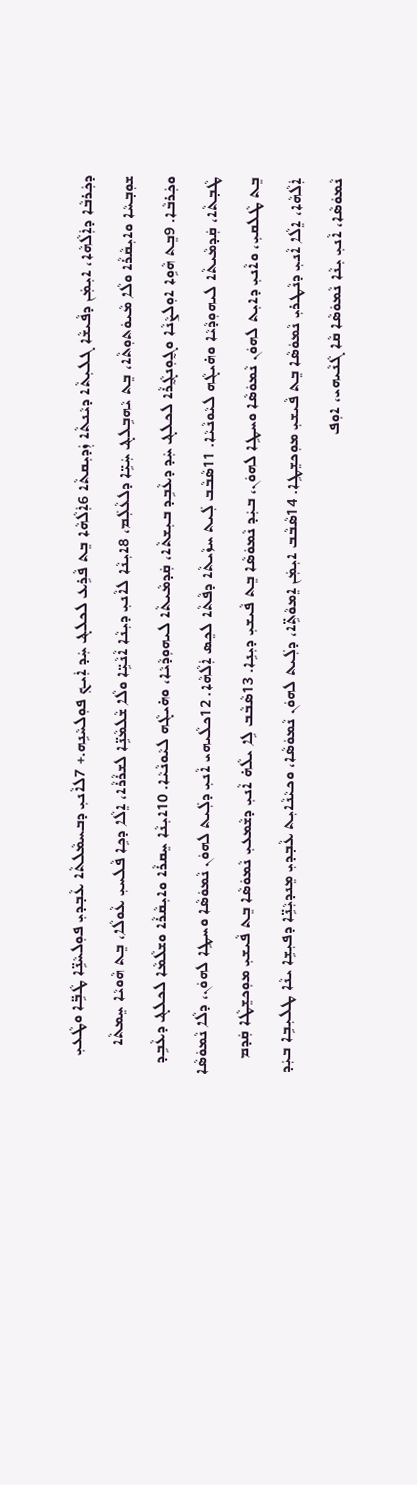ܕܟܲܪܒܵܐ ܕܐܲܠܵܗܵܐ، ܐܝܼܡܲܢ ܕܦܵܝܫܵܐ ܓܠܝܼܬܵ‌ܐ ܕܝܵܢܬܵ‌ܐ ܙܲܕܝܼܩܬܵ‌ܐ 6ܐܲܠܵܗܵܐ ܒܸܬ ܦܵܪܹܥ ܠܟܠܔ ܚܲܕ ܐܲܝܟ݂ ܦܘܼܠܚܵܢܹܗ.+ 7ܠܐܵܢܝܼ ܕܒܚܡܵܠܬܵ‌ܐ ܥܵܒ݂ܕܝܼ ܦܘܼܠܚܵܢܹ̈ܐ ܛܵܒܹ̈ܐ ܘܛܵܥܝܼ ܫܘܼܒ݂ܚܵܐ ܘܐܝܼܩܵܪܵܐ ܘܠܵܐ ܡܵܝܘܿܬܘܼܬܵ‌ܐ، ܒܸܬ ܝܵܗܒܹܠܔ ܚܲܝܹ̈ܐ ܕܠܥܵܠܲܡ، 8ܐܝܼܢܵܐ ܠܐܵܢܝܼ ܕܝܼܢܵܐ ܐܵܢܵܝܹ̈ܐ ܘܠܵܐ ܫܵܠܡܵܢܹ̈ܐ ܠܫܪܵܪܵܐ، ܐܸܠܵܐ ܕܟܹܐ ܦܵܠܚܝܼ ܥܵܘܠܵܐ، ܒܸܬ ܗܵܘܝܵܐ ܚܸܡܬܵ‌ܐ ܘܟܲܪܒܵܐ. 9ܒܸܬ ܗܵܘܹܐ ܐܘܼܠܨܵܢܵܐ ܘܓ̰ܘܼܢܓ̰ܵܪܵܐ ܠܟܠܔ ܚܲܕ ܕܥܵܒܹܕ ܒܝܼܫܬܵ‌ܐ، ܩܲܕܡܵܝܬܵ‌ܐ ܠܝܗܘܼܕܵܝܵܐ، ܘܗ̇ܝܓܵܗ ܠܝܵܘܢܵܝܵܐ. 10ܐܝܼܢܵܐ ܚܸܩܪܵܐ ܘܐܝܼܩܵܪܵܐ ܘܫܠܵܡܵܐ ܠܟܠܔ ܕܥܵܒܹܕ ܛܵܒ݂ܬܵ‌ܐ، ܩܲܕܡܵܝܬܵ‌ܐ ܠܝܗܘܼܕܵܝܵܐ ܘܗ̇ܝܓܵܗ ܠܝܵܘܢܵܝܵܐ. 11ܣܵܒܵܒ ܠܲܝܬ ܚܙܵܝܬܵ‌ܐ ܕܦܵܬܵ‌ܐ ܠܟܸܣ ܐܲܠܵܗܵܐ. 12ܟܠܵܝܗ‌ܝ ܐܵܢܝܼ ܕܠܲܝܬ ܠܗܘܿܢ ܢܵܡܘܿܣܵܐ ܘܚܛܹܐ ܠܗܘܿܢ، ܕܠܵܐ ܢܵܡܘܿܣܵܐ ܒܸܬ ܛܵܠܩܝܼ، ܘܐܵܢܝܼ ܕܐܝܼܬ ܠܗܘܿܢ ܢܵܡܘܿܣܵܐ ܘܚܛܹܐ ܠܗܘܿܢ، ܒܝܲܕ ܢܵܡܘܿܣܵܐ ܒܸܬ ܦܵܝܫܝܼ ܕܝܼܢܹܐ. 13ܣܵܒܵܒ ܠܹܐ ܝܠܵܗ̇ ܐܵܢܝܼ ܕܫܵܡܥܝܼ ܢܵܡܘܿܣܵܐ ܒܸܬ ܦܵܝܫܝܼ ܡܘܼܟܫܸܛܵܐ ܩܲܕܡ ܐܲܠܵܗܵܐ، ܐܸܠܵܐ ܐܵܢܝܼ ܕܢܵܛܪܝܼ ܢܵܡܘܿܣܵܐ ܒܸܬ ܦܵܝܫܝܼ ܡܘܼܟܫܸܛܹܐ. 14ܣܵܒܵܒ ܐܝܼܡܲܢ ܐܸܡܘܵܬܹ̈‌ܐ، ܕܠܲܝܬ ܠܗܘܿܢ ܢܵܡܘܿܣܵܐ، ܘܟܝܵܢܵܐܝܼܬ ܥܵܒ݂ܕܝܼ ܡܸܢܕܝܼܵܢܹ̈ܐ ܕܦܝܼܫܹܐ ܝܢܵܐ ܛܠܝܼܒܹܐ ܒܝܲܕ ܢܵܡܘܿܣܵܐ، ܐܵܢܝܼ ܝܼܢܵܐ ܢܵܡܘܿܣܵܐ ܩܵܐ ܓܵܢܵܝܗ‌ܝ، ܐܘܼܦ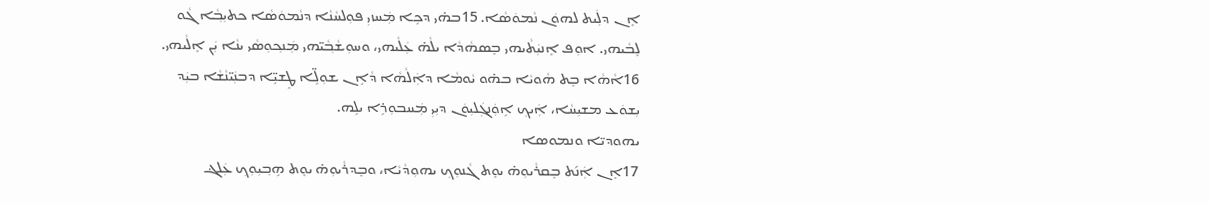ܐܸܢ ܕܠܲܝܬ ܠܗܘܿܢ ܢܵܡܘܿܣܵܐ. 15ܒܗ̇ܝ ܕܟܹܐ ܡܲܚܙܝܼ ܦܘܼܠܚܵܢܵܐ ܕܢܵܡܘܿܣܵܐ ܟܬܝܼܒ݂ܵܐ ܓܵܘ ܠܸܒܵܝܗ‌ܝ. ܐܘܼܦ ܐܸܢܝܲܬܵܝܗ‌ܝ ܒܸܣܗܵܕܵܐ ܝܠܵܗ̇ ܥܲܠܵܝܗ‌ܝ، ܘܚܘܼܫܵܒ݂ܵܝ̈ܗ‌ܝ ܡܲܢܟ݂ܘܼܣܵܝ ܝܢܵܐ ܝܲܢ ܐܸܠܵܝܗ‌ܝ. 16ܐܵܗܵܐ ܒܸܬ ܗܵܘܝܵܐ ܒܗ̇ܘ ܝܵܘܡܵܐ ܕܐܲܠܵܗܵܐ ܕܵܐܹܢ ܫܘܼܠܹ̈ܐ ܛܸܫܝܹ̈ܐ ܕܒܢܲܝ̈ܢܵܫܵܐ ܒܝܲܕ ܝܼܫܘܿܥ ܡܫܝܼܚܵܐ، ܐܲܝܟ݂ ܐܹܘܲܢܓܲܠܝܼܘܿܢ ܕܝܼܝܼ ܡܲܚܒܘܼܪܹܐ ܝܠܹܗ.
ܝܗܘܕܝ̈ܐ ܘܢܡܘܣܐ
17ܐܸܢ ܐܲܢ݇ܬ ܒܸܩܪܵܝܘܼܗ̇ ܝܘܸܬ ܓܵܢܘܼܟ݂ ܝܗܘܼܕܵܝܵܐ، ܘܒܸܕܪܵܝܘܼܗ̇ ܝܘܸܬ ܗܹܒ݂ܝܼܘܼܟ݂ ܥܲܠܔ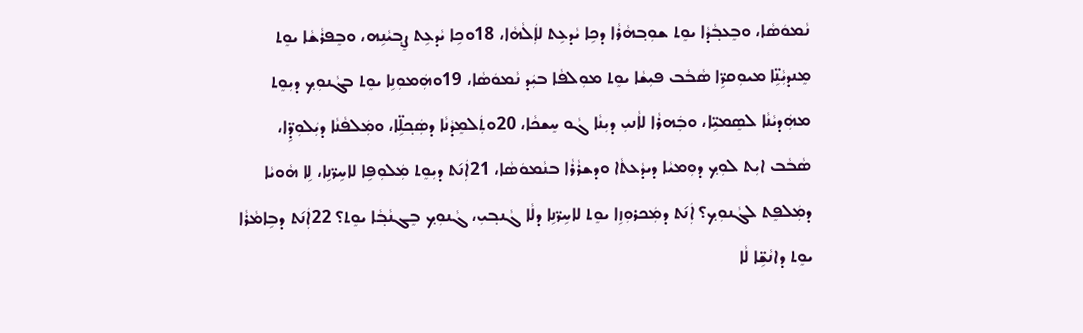ܢܵܡܘܿܣܵܐ، ܘܒܸܥܒ݂ܵܕܵܐ ܝܘܸܬ ܫܘܼܒ݂ܗܵܪܵܐ ܕܟܹܐ ܝܵܕܥܹܬ ܠܐܲܠܵܗܵܐ، 18ܘܟܹܐ ܝܵܕܥܹܬ ܨܸܒ݂ܝܵܢܹܗ، ܘܒܸܦܪܵܫܵܐ ܝܘܸܬ ܡܸܢܕܝܼܵܢܹ̈ܐ ܡܝܘܼܩܪܹ̈ܐ ܣܵܒܵܒ ܦܝܼܫܵܐ ܝܘܸܬ ܡܘܼܠܦܵܐ ܒܝܲܕ ܢܵܡܘܿܣܵܐ، 19ܘܗܲܡܘܼܢܹܐ ܝܘܸܬ ܒܓܵܢܘܼܟ݂ ܕܝܼܘܸܬ ܡܗܲܕܝܵܢܵܐ ܠܣܸܡܝܹ̈ܐ، ܘܒܲܗܪܵܐ ܠܐܵܢܝܼ ܕܝܼܢܵܐ ܓܵܘ ܚܸܫܟܵܐ، 20ܘܬܲܠܡܸܕܵܢܵܐ ܕܣܲܟ݂ܠܹ̈ܐ، ܘܡܲܠܦܵܢܵܐ ܕܝܲܠܘܼܕܹ̈ܐ، ܣܵܒܵܒ ܐܝܼܬ ܠܘܼܟ݂ ܕܘܼܡܝܵܐ ܕܝܕܵܥܬܵ‌ܐ ܘܕܫܪܵܪܵܐ ܒܢܵܡܘܿܣܵܐ، 21ܐܲܢ݇ܬ ܕܝܼܘܸܬ ܡܲܠܘܼܦܹܐ ܠܐܚܹܪ̈ܢܹܐ، ܠܹܐ ܗܵܘܝܵܐ ܕܡܲܠܦܸܬ ܠܓܵܢܘܼܟ݂؟ ܐܲܢ݇ܬ ܕܡܲܟܪܘܼܙܹܐ ܝܘܸܬ ܠܐܚܹܪ̈ܢܹܐ ܕܠܵܐ ܓܵܢܒ݂ܝܼ، ܓܵܢܘܼܟ݂ ܒܸܓܢܵܒ݂ܵܐ ܝܘܸܬ؟ 22ܐܲܢ݇ܬ ܕܒܹܐܡܵܪܵܐ ܝܘܸܬ ܕܐܢܵܫܹ̈ܐ ܠܵܐ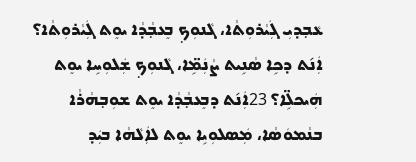ܥܵܒ݂ܕܝܼ ܓܲܝܵܪܘܼܬܵ‌ܐ، ܓܵܢܘܼܟ݂ ܒܸܥܒ݂ܵܕܵܐ ܝܘܸܬ ܓܲܝܵܪܘܼܬܵ‌ܐ؟ ܐܲܢ݇ܬ ܕܟܹܐ ܣܵܢܹܝܬ ܨܵܢܲܡܹ̈ܐ، ܓܵܢܘܼܟ݂ ܫܲܠܘܼܚܹܐ ܝܘܸܬ ܗܲܝܟܠܹ̈ܐ؟ 23ܐܲܢ݇ܬ ܕܒܸܥܒ݂ܵܕܵܐ ܝܘܸܬ ܫܘܼܒ݂ܗܵܪܵܐ ܒܢܵܡܘܿܣܵܐ، ܡܲܣܠܘܼܝܹܐ ܝܘܸܬ ܠܐܲܠܵܗܵܐ ܒܝܲܕ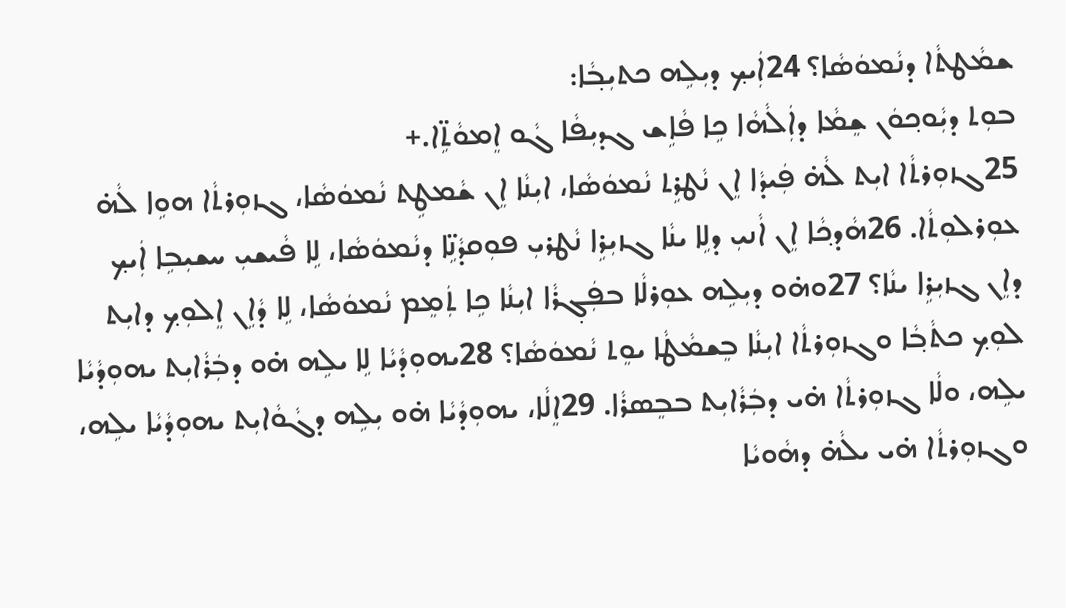ܫܡܵܛܬܵ‌ܐ ܕܢܵܡܘܿܣܵܐ؟ 24ܐܲܝܟ݂ ܕܝܼܠܹܗ ܟܬܝܼܒ݂ܵܐ:
ܒܘܼܬ ܕܝܼܵܘܟ݂ܘܿܢ ܫܸܡܵܐ ܕܐܲܠܵܗܵܐ ܟܹܐ ܦܵܐܹܫ ܓܕܝܼܦܵܐ ܓܵܘ ܐܸܡܘܵܬܹ̈‌ܐ.+
25ܓܙܘܼܪܬܵ‌ܐ ܐܝܼܬ ܠܵܗ̇ ܦܲܝܕܵܐ ܐܸܢ ܢܵܛܪܹܬ ܢܵܡܘܿܣܵܐ، ܐܝܼܢܵܐ ܐܸܢ ܫܵܡܛܹܬ ܢܵܡܘܿܣܵܐ، ܓܙܘܼܪܬܵ‌ܐ ܗܘܹܐ ܠܵܗ̇ ܥܘܼܪܠܘܼܬܵ‌ܐ. 26ܗܵܕܟ݂ܵܐ ܐܸܢ ܐܵܢܝܼ ܕܠܹܐ ܝܢܵܐ ܓܙܝܼܪܹܐ ܢܵܛܪܝܼ ܦܘܼܩܕܵܢܹ̈ܐ ܕܢܵܡܘܿܣܵܐ، ܠܹܐ ܦܵܝܫܝܼ ܚܫܝܼܒܹܐ ܐܲܝܟ݂ ܕܐܸܢ ܓܙܝܼܪܹܐ ܝܢܵܐ؟ 27ܘܗ̇ܘ ܕܝܼܠܹܗ ܥܘܼܪܠܵܐ ܒܦܲܓ݂ܪܵܐ ܐܝܼܢܵܐ ܟܹܐ ܬܲܡܸܡ ܢܵܡܘܿܣܵܐ، ܠܹܐ ܕܵܐܹܢ ܐܸܠܘܼܟ݂ ܕܐܝܼܬ ܠܘܼܟ݂ ܟܬܵܒ݂ܵܐ ܘܓܙܘܼܪܬܵ‌ܐ ܐܝܼܢܵܐ ܒܸܫܡܵܛܵܐ ܝܘܸܬ ܢܵܡܘܿܣܵܐ؟ 28ܝܗܘܼܕܵܝܵܐ ܠܹܐ ܝܠܹܗ ܗ̇ܘ ܕܒܲܪܵܐܝܼܬ ܝܗܘܼܕܵܝܵܐ ܝܠܹܗ، ܘܠܵܐ ܓܙܘܼܪܬܵ‌ܐ ܗ̇ܝ ܕܒܲܪܵܐܝܼܬ ܒܒܸܣܪܵܐ. 29ܐܸܠܵܐ، ܝܗܘܼܕܵܝܵܐ ܗ̇ܘ ܝܼܠܹܗ ܕܓܵܘܵܐܝܼܬ ܝܗܘܼܕܵܝܵܐ ܝܠܹܗ، ܘܓܙܘܼܪܬܵ‌ܐ ܗ̇ܝ ܝܠܵܗ̇ ܕܗܵܘܝܵܐ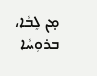ܡ̣ܢ ܠܸܒܵܐ، ܒܪܘܼܚܵܐ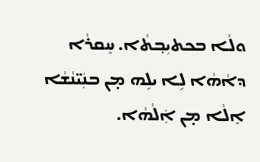ܘܠܵܐ ܒܟܬܝܼܒ݂ܬܵ‌ܐ. ܚܸܩܪܵܐ ܕܐܵܗܵܐ ܠܹܐ ܝܠܹܗ ܡ̣ܢ ܒܢܲܝ̈ܢܵܫܵܐ ܐܸܠܵܐ ܡ̣ܢ ܐܲܠܵܗܵܐ.